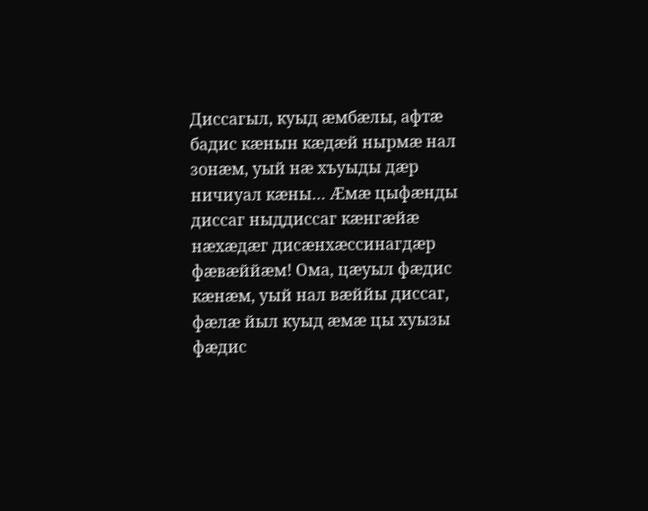Диссагыл, куыд æмбæлы, афтæ бадис кæнын кæдæй нырмæ нал зонæм, уый нæ хъуыды дæр ничиуал кæны… Æмæ цыфæнды диссаг ныддиссаг кæнгæйæ нæхæдæг дисæнхæссинагдæр фæвæййæм! Ома, цæуыл фæдис кæнæм, уый нал вæййы диссаг, фæлæ йыл куыд æмæ цы хуызы фæдис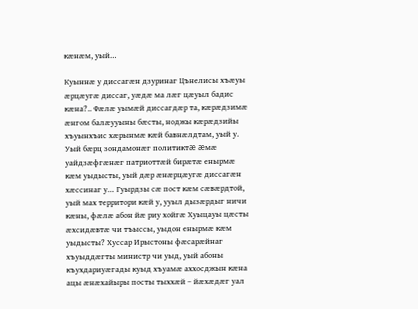кæнæм, уый…

Куыннæ у диссагæн дзуринаг Цънелисы хъæуы æрцæугæ диссаг, уæдæ ма лæг цæуыл бадис кæна?.. Фæлæ уымæй диссагдæр та, кæрæдзимæ æнгом балæууыны бæсты, ноджы кæрæдзийы хъуынхъис хæрынмæ кæй бавнæлдтам, уый у. Уый бæрц зондамонæг политиктæ æмæ уайдзæфгæнæг патриоттæй бирæтæ енырмæ кæм уыдысты, уый дæр æнæрцæугæ диссагæн хæссинаг у… Гуырдзы сæ пост кæм сæвæрдтой, уый мах территори кæй у, ууыл дызæрдыг ничи кæны, фæлæ абон йæ риу хойгæ Хуыцауы цæсты æхсидæвтæ чи тъыссы, уыдон енырмæ кæм уыдысты? Хуссар Ирыстоны фæсарæйнаг хъуыддæгты министр чи уыд, уый абоны къухдариуæгады куыд хъуамæ аххосджын кæна ацы æнæхайыры посты тыххæй – йæхæдæг уал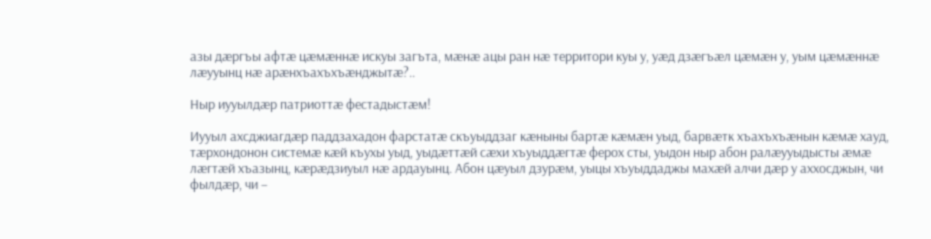азы дæргъы афтæ цæмæннæ искуы загъта, мæнæ ацы ран нæ территори куы у, уæд дзæгъæл цæмæн у, уым цæмæннæ лæууынц нæ арæнхъахъхъæнджытæ?..

Ныр иууылдæр патриоттæ фестадыстæм!

Иууыл ахсджиагдæр паддзахадон фарстатæ скъуыддзаг кæныны бартæ кæмæн уыд, барвæтк хъахъхъæнын кæмæ хауд, тæрхондонон системæ кæй къухы уыд, уыдæттæй сæхи хъуыддæгтæ ферох сты, уыдон ныр абон ралæууыдысты æмæ лæгтæй хъазынц, кæрæдзиуыл нæ ардауынц. Абон цæуыл дзурæм, уыцы хъуыддаджы махæй алчи дæр у аххосджын, чи фылдæр, чи –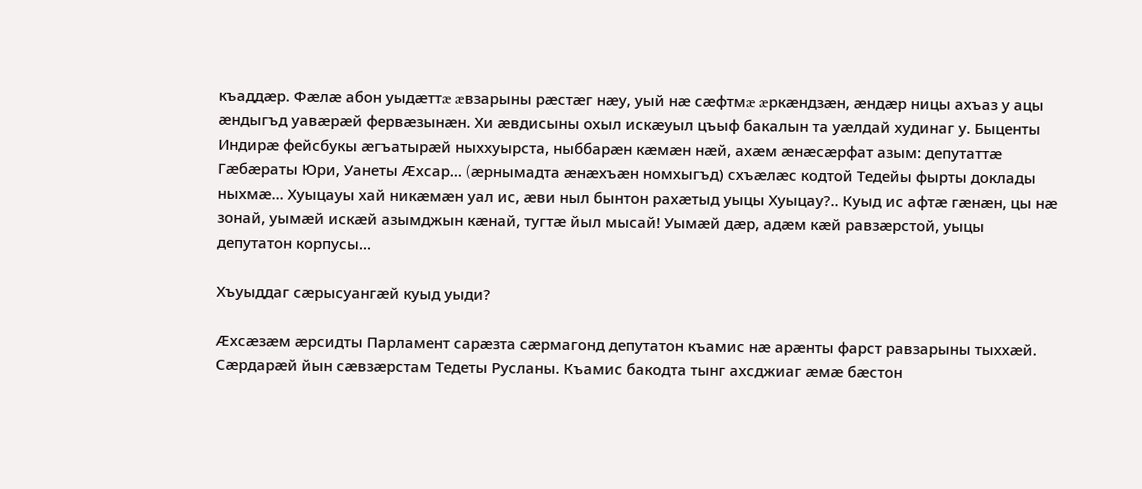къаддæр. Фæлæ абон уыдæттæ æвзарыны рæстæг нæу, уый нæ сæфтмæ æркæндзæн, æндæр ницы ахъаз у ацы æндыгъд уавæрæй фервæзынæн. Хи æвдисыны охыл искæуыл цъыф бакалын та уæлдай худинаг у. Быценты Индирæ фейсбукы æгъатырæй ныххуырста, ныббарæн кæмæн нæй, ахæм æнæсæрфат азым: депутаттæ Гæбæраты Юри, Уанеты Æхсар… (æрнымадта æнæхъæн номхыгъд) схъæлæс кодтой Тедейы фырты доклады ныхмæ… Хуыцауы хай никæмæн уал ис, æви ныл бынтон рахæтыд уыцы Хуыцау?.. Куыд ис афтæ гæнæн, цы нæ зонай, уымæй искæй азымджын кæнай, тугтæ йыл мысай! Уымæй дæр, адæм кæй равзæрстой, уыцы депутатон корпусы…

Хъуыддаг сæрысуангæй куыд уыди?

Æхсæзæм æрсидты Парламент сарæзта сæрмагонд депутатон къамис нæ арæнты фарст равзарыны тыххæй. Сæрдарæй йын сæвзæрстам Тедеты Русланы. Къамис бакодта тынг ахсджиаг æмæ бæстон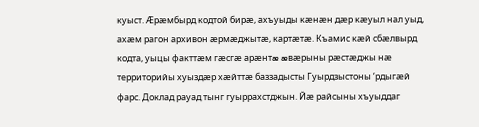куыст. Æрæмбырд кодтой бирæ, ахъуыды кæнæн дæр кæуыл нал уыд, ахæм рагон архивон æрмæджытæ, картæтæ. Къамис кæй сбæлвырд кодта, уыцы факттæм гæсгæ арæнтæ æвæрыны рæстæджы нæ территорийы хуыздæр хæйттæ баззадысты Гуырдзыстоны ‘рдыгæй фарс. Доклад рауад тынг гуыррахстджын. Йæ райсыны хъуыддаг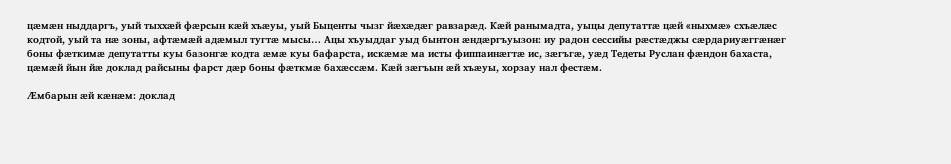цæмæн ныддаргъ, уый тыххæй фæрсын кæй хъæуы, уый Быценты чызг йæхæдæг равзарæд. Кæй ранымадта, уыцы депутаттæ цæй «ныхмæ» схъæлæс кодтой, уый та нæ зоны, афтæмæй адæмыл тугтæ мысы… Ацы хъуыддаг уыд бынтон æндæргъуызон: иу радон сессийы рæстæджы сæрдариуæггæнæг боны фæткимæ депутатты куы базонгæ кодта æмæ куы бафарста, искæмæ ма исты фиппаинæгтæ ис, зæгъгæ, уæд Тедеты Руслан фæндон бахаста, цæмæй йын йæ доклад райсыны фарст дæр боны фæткмæ бахæссæм. Кæй зæгъын æй хъæуы, хорзау нал фестæм.

Æмбарын æй кæнæм: доклад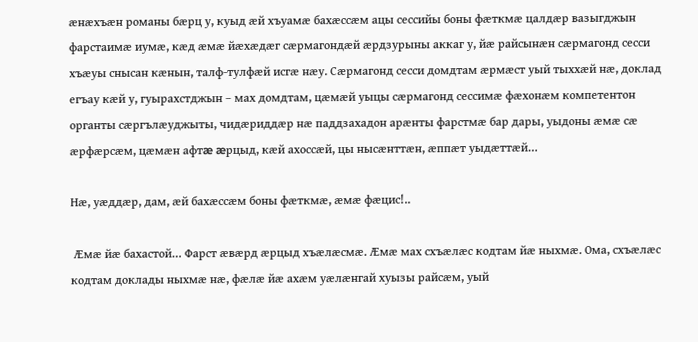æнæхъæн романы бæрц у, куыд æй хъуамæ бахæссæм ацы сессийы боны фæткмæ цалдæр вазыгджын фарстаимæ иумæ, кæд æмæ йæхæдæг сæрмагондæй æрдзурыны аккаг у, йæ райсынæн сæрмагонд сесси хъæуы снысан кæнын, талф-тулфæй исгæ нæу. Сæрмагонд сесси домдтам æрмæст уый тыххæй нæ, доклад егъау кæй у, гуырахстджын – мах домдтам, цæмæй уыцы сæрмагонд сессимæ фæхонæм компетентон органты сæргълæуджыты, чидæриддæр нæ паддзахадон арæнты фарстмæ бар дары, уыдоны æмæ сæ æрфæрсæм, цæмæн афтæ æрцыд, кæй ахоссæй, цы нысæнттæн, æппæт уыдæттæй…

Нæ, уæддæр, дам, æй бахæссæм боны фæткмæ, æмæ фæцис!..

 Æмæ йæ бахастой… Фарст æвæрд æрцыд хъæлæсмæ. Æмæ мах схъæлæс кодтам йæ ныхмæ. Ома, схъæлæс кодтам доклады ныхмæ нæ, фæлæ йæ ахæм уæлæнгай хуызы райсæм, уый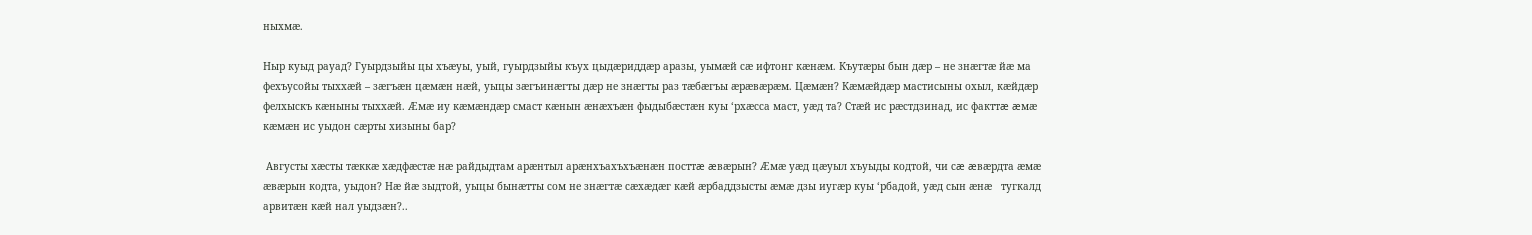ныхмæ.

Ныр куыд рауад? Гуырдзыйы цы хъæуы, уый, гуырдзыйы къух цыдæриддæр аразы, уымæй сæ ифтонг кæнæм. Къутæры бын дæр – не знæгтæ йæ ма фехъусойы тыххæй – зæгъæн цæмæн нæй, уыцы зæгъинæгты дæр не знæгты раз тæбæгъы æрæвæрæм. Цæмæн? Кæмæйдæр мастисыны охыл, кæйдæр фелхыскъ кæныны тыххæй. Æмæ иу кæмæндæр смаст кæнын æнæхъæн фыдыбæстæн куы ‘рхæсса маст, уæд та? Стæй ис рæстдзинад, ис факттæ æмæ кæмæн ис уыдон сæрты хизыны бар?

 Августы хæсты тæккæ хæдфæстæ нæ райдыдтам арæнтыл арæнхъахъхъæнæн посттæ æвæрын? Æмæ уæд цæуыл хъуыды кодтой, чи сæ æвæрдта æмæ æвæрын кодта, уыдон? Нæ йæ зыдтой, уыцы бынæтты сом не знæгтæ сæхæдæг кæй æрбаддзысты æмæ дзы иугæр куы ‘рбадой, уæд сын æнæ   тугкалд арвитæн кæй нал уыдзæн?..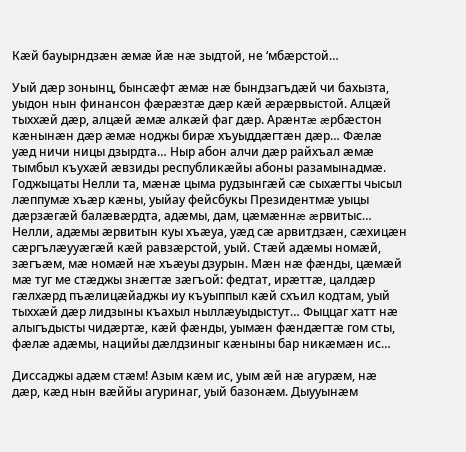Кæй бауырндзæн æмæ йæ нæ зыдтой, не ‘мбæрстой…

Уый дæр зонынц, бынсæфт æмæ нæ бындзагъдæй чи бахызта, уыдон нын финансон фæрæзтæ дæр кæй æрæрвыстой. Алцæй тыххæй дæр, алцæй æмæ алкæй фаг дæр. Арæнтæ æрбæстон кæнынæн дæр æмæ ноджы бирæ хъуыддæгтæн дæр… Фæлæ уæд ничи ницы дзырдта… Ныр абон алчи дæр райхъал æмæ тымбыл къухæй æвзиды республикæйы абоны разамынадмæ. Годжыцаты Нелли та, мæнæ цыма рудзынгæй сæ сыхæгты чысыл лæппумæ хъæр кæны, уыйау фейсбукы Президентмæ уыцы дæрзæгæй балæвæрдта, адæмы, дам, цæмæннæ æрвитыс… Нелли, адæмы æрвитын куы хъæуа, уæд сæ арвитдзæн, сæхицæн сæргълæууæгæй кæй равзæрстой, уый. Стæй адæмы номæй, зæгъæм, мæ номæй нæ хъæуы дзурын. Мæн нæ фæнды, цæмæй мæ туг ме стæджы знæгтæ зæгъой: федтат, ирæттæ, цалдæр гæлхæрд пъæлицæйаджы иу къуыппыл кæй схъил кодтам, уый тыххæй дæр лидзыны къахыл ныллæуыдыстут… Фыццаг хатт нæ алыгъдысты чидæртæ, кæй фæнды, уымæн фæндæгтæ гом сты, фæлæ адæмы, нацийы дæлдзиныг кæныны бар никæмæн ис…

Диссаджы адæм стæм! Азым кæм ис, уым æй нæ агурæм, нæ дæр, кæд нын вæййы агуринаг, уый базонæм. Дыууынæм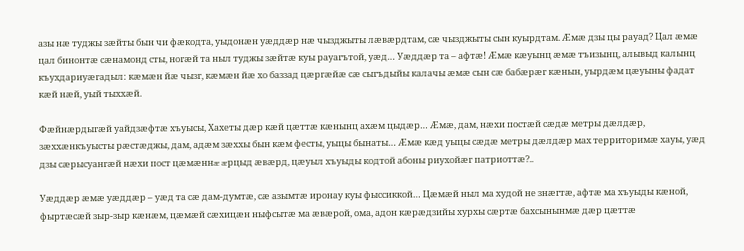азы нæ туджы зæйты бын чи фæкодта, уыдонæн уæддæр нæ чызджыты лæвæрдтам, сæ чызджыты сын куырдтам. Æмæ дзы цы рауад? Цал æмæ цал бинонтæ сæнамонд сты, ногæй та ныл туджы зæйтæ куы рауагътой, уæд… Уæддæр та – афтæ! Æмæ кæуынц æмæ тъизынц, алывыд калынц къухдариуæгадыл: кæмæн йæ чызг, кæмæн йæ хо баззад цæргæйæ сæ сыгъдыйы калачы æмæ сын сæ бабæрæг кæнын, уырдæм цæуыны фадат кæй нæй, уый тыххæй.

Фæйнæрдыгæй уайдзæфтæ хъуысы, Хахеты дæр кæй цæттæ кæнынц ахæм цыдæр… Æмæ, дам, нæхи постæй сæдæ метры дæлдæр, зæххæнкъуысты рæстæджы, дам, адæм зæххы бын кæм фесты, уыцы бынаты… Æмæ кæд уыцы сæдæ метры дæлдæр мах территоримæ хауы, уæд дзы сæрысуангæй нæхи пост цæмæннæ æрцыд æвæрд, цæуыл хъуыды кодтой абоны риухойæг патриоттæ?..

Уæддæр æмæ уæддæр – уæд та сæ дам-думтæ, сæ азымтæ иронау куы фыссиккой… Цæмæй ныл ма худой не знæгтæ, афтæ ма хъуыды кæной, фыртæсæй зыр-зыр кæнæм, цæмæй сæхицæн ныфсытæ ма æвæрой, ома, адон кæрæдзийы хурхы сæртæ бахсынынмæ дæр цæттæ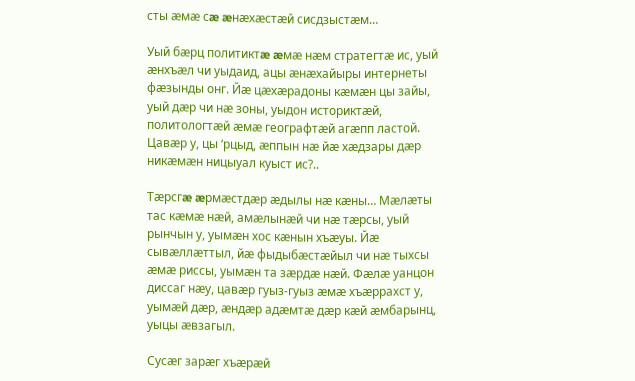сты æмæ сæ æнæхæстæй сисдзыстæм…

Уый бæрц политиктæ æмæ нæм стратегтæ ис, уый æнхъæл чи уыдаид, ацы æнæхайыры интернеты фæзынды онг. Йæ цæхæрадоны кæмæн цы зайы, уый дæр чи нæ зоны, уыдон историктæй, политологтæй æмæ географтæй агæпп ластой. Цавæр у, цы ‘рцыд, æппын нæ йæ хæдзары дæр никæмæн ницыуал куыст ис?..

Тæрсгæ æрмæстдæр æдылы нæ кæны… Мæлæты тас кæмæ нæй, амæлынæй чи нæ тæрсы, уый рынчын у, уымæн хос кæнын хъæуы. Йæ сывæллæттыл, йæ фыдыбæстæйыл чи нæ тыхсы æмæ риссы, уымæн та зæрдæ нæй. Фæлæ уанцон диссаг нæу, цавæр гуыз-гуыз æмæ хъæррахст у, уымæй дæр, æндæр адæмтæ дæр кæй æмбарынц, уыцы æвзагыл.

Сусæг зарæг хъæрæй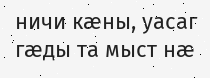ничи кæны, уасаг гæды та мыст нæ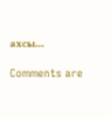ахсы…

Comments are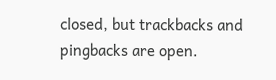closed, but trackbacks and pingbacks are open.